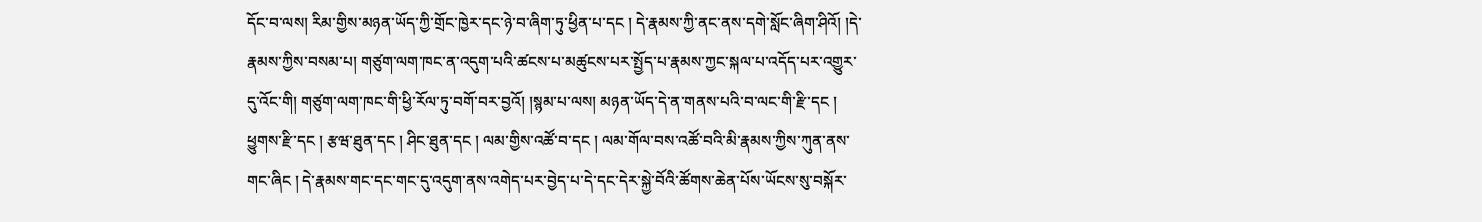དོང་བ་ལས། རིམ་གྱིས་མཉན་ཡོད་ཀྱི་གྲོང་ཁྱེར་དང་ཉེ་བ་ཞིག་ཏུ་ཕྱིན་པ་དང ། དེ་རྣམས་ཀྱི་ནང་ནས་དགེ་སློང་ཞིག་ཤིའོ། །དེ་རྣམས་ཀྱིས་བསམ་པ། གཙུག་ལག་ཁང་ན་འདུག་པའི་ཚངས་པ་མཚུངས་པར་སྤྱོད་པ་རྣམས་ཀྱང་སྐལ་པ་འདོད་པར་འགྱུར་དུ་འོང་གི། གཙུག་ལག་ཁང་གི་ཕྱི་རོལ་ཏུ་བགོ་བར་བྱའོ། །སྙམ་པ་ལས། མཉན་ཡོད་དེ་ན་གནས་པའི་བ་ལང་གི་རྫི་དང ། ཕྱུགས་རྫི་དང ། རྩཝ་ཐུན་དང ། ཤིང་ཐུན་དང ། ལམ་གྱིས་འཚོ་བ་དང ། ལམ་གོལ་བས་འཚོ་བའི་མི་རྣམས་ཀྱིས་ཀུན་ནས་གང་ཞིང ། དེ་རྣམས་གང་དང་གང་དུ་འདུག་ནས་འགེད་པར་བྱེད་པ་དེ་དང་དེར་སྐྱེ་བོའི་ཚོགས་ཆེན་པོས་ཡོངས་སུ་བསྐོར་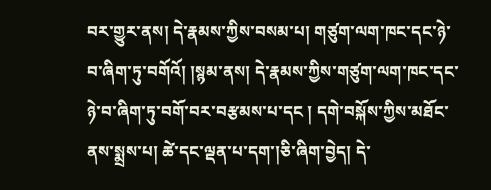བར་གྱུར་ནས། དེ་རྣམས་ཀྱིས་བསམ་པ། གཙུག་ལག་ཁང་དང་ཉེ་བ་ཞིག་ཏུ་བགོའོ། །སྙམ་ནས། དེ་རྣམས་ཀྱིས་གཙུག་ལག་ཁང་དང་ཉེ་བ་ཞིག་ཏུ་བགོ་བར་བརྩམས་པ་དང ། དགེ་བསྐོས་ཀྱིས་མཐོང་ནས་སྨྲས་པ། ཚེ་དང་ལྡན་པ་དག་།ཅི་ཞིག་བྱེད། དེ་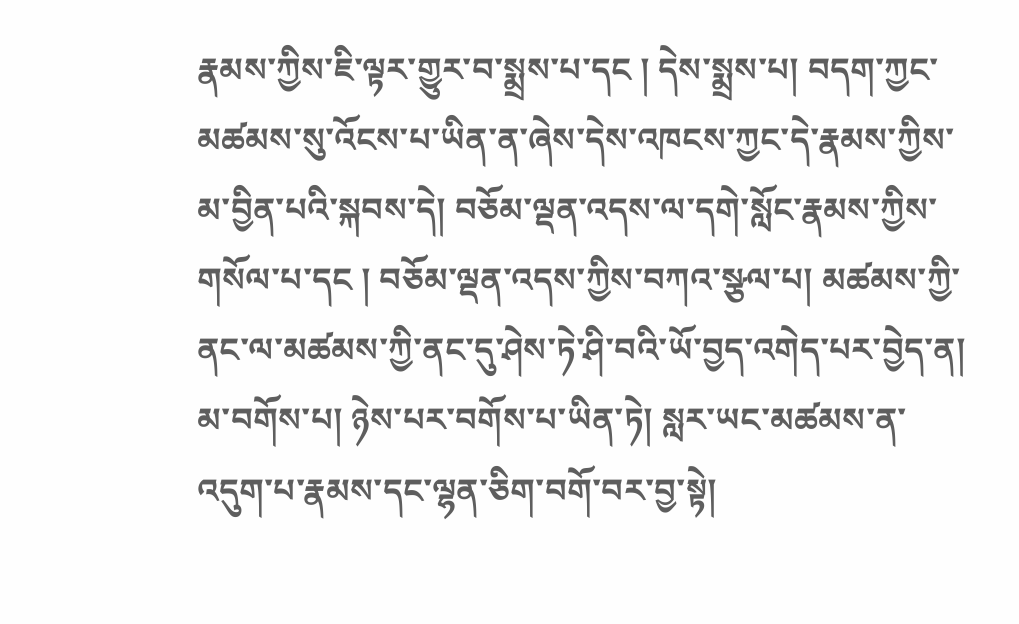རྣམས་ཀྱིས་ཇི་ལྟར་གྱུར་བ་སྨྲས་པ་དང ། དེས་སྨྲས་པ། བདག་ཀྱང་མཚམས་སུ་འོངས་པ་ཡིན་ན་ཞེས་དེས་འཁངས་ཀྱང་དེ་རྣམས་ཀྱིས་མ་བྱིན་པའི་སྐབས་དེ། བཅོམ་ལྡན་འདས་ལ་དགེ་སློང་རྣམས་ཀྱིས་གསོལ་པ་དང ། བཅོམ་ལྡན་འདས་ཀྱིས་བཀའ་སྩལ་པ། མཚམས་ཀྱི་ནང་ལ་མཚམས་ཀྱི་ནང་དུ་ཤེས་ཏེ་ཤི་བའི་ཡོ་བྱད་འགེད་པར་བྱེད་ན། མ་བགོས་པ། ཉེས་པར་བགོས་པ་ཡིན་ཏེ། སླར་ཡང་མཚམས་ན་འདུག་པ་རྣམས་དང་ལྷན་ཅིག་བགོ་བར་བྱ་སྟེ།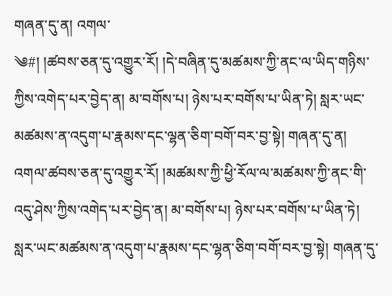གཞན་དུ་ན། འགལ་
༄#། །ཚབས་ཅན་དུ་འགྱུར་རོ། །དེ་བཞིན་དུ་མཚམས་ཀྱི་ནང་ལ་ཡིད་གཉིས་ཀྱིས་འགེད་པར་བྱེད་ན། མ་བགོས་པ། ཉེས་པར་བགོས་པ་ཡིན་ཏེ། སླར་ཡང་མཚམས་ན་འདུག་པ་རྣམས་དང་ལྷན་ཅིག་བགོ་བར་བྱ་སྟེ། གཞན་དུ་ན། འགལ་ཚབས་ཅན་དུ་འགྱུར་རོ། །མཚམས་ཀྱི་ཕྱི་རོལ་ལ་མཚམས་ཀྱི་ནང་གི་འདུ་ཤེས་ཀྱིས་འགེད་པར་བྱེད་ན། མ་བགོས་པ། ཉེས་པར་བགོས་པ་ཡིན་ཏེ། སླར་ཡང་མཚམས་ན་འདུག་པ་རྣམས་དང་ལྷན་ཅིག་བགོ་བར་བྱ་སྟེ། གཞན་དུ་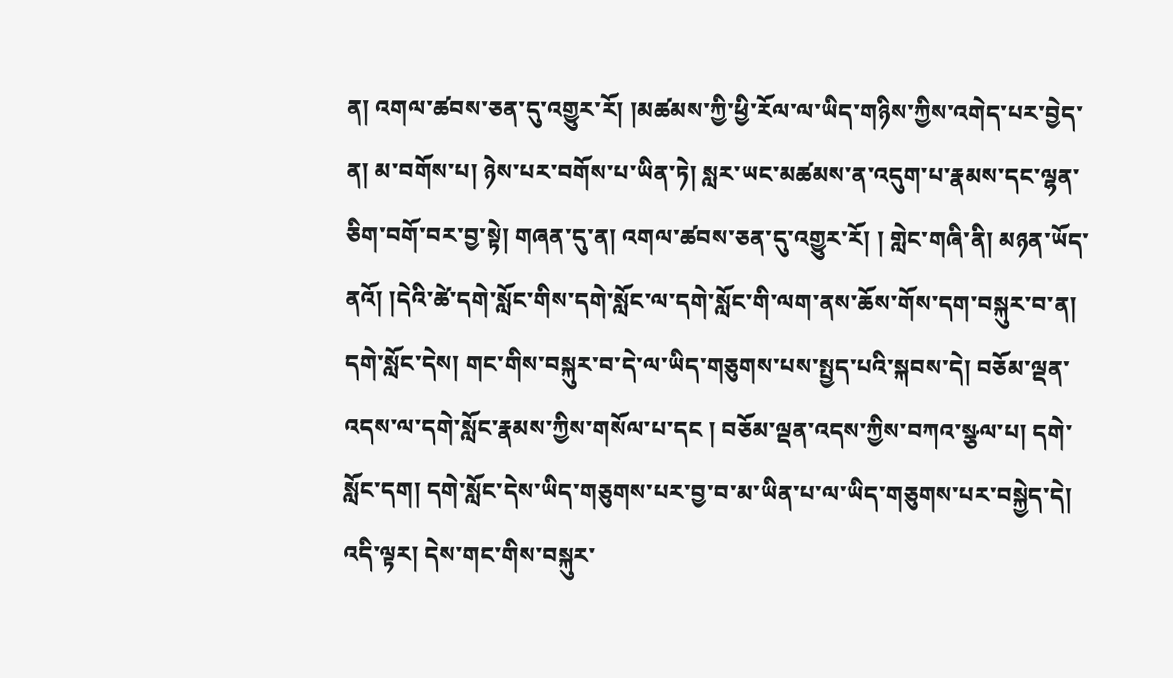ན། འགལ་ཚབས་ཅན་དུ་འགྱུར་རོ། །མཚམས་ཀྱི་ཕྱི་རོལ་ལ་ཡིད་གཉིས་ཀྱིས་འགེད་པར་བྱེད་ན། མ་བགོས་པ། ཉེས་པར་བགོས་པ་ཡིན་ཏེ། སླར་ཡང་མཚམས་ན་འདུག་པ་རྣམས་དང་ལྷན་ཅིག་བགོ་བར་བྱ་སྟེ། གཞན་དུ་ན། འགལ་ཚབས་ཅན་དུ་འགྱུར་རོ། ། གླེང་གཞི་ནི། མཉན་ཡོད་ནའོ། །དེའི་ཚེ་དགེ་སློང་གིས་དགེ་སློང་ལ་དགེ་སློང་གི་ལག་ནས་ཆོས་གོས་དག་བསྐུར་བ་ན། དགེ་སློང་དེས། གང་གིས་བསྐུར་བ་དེ་ལ་ཡིད་གཅུགས་པས་སྤྱད་པའི་སྐབས་དེ། བཅོམ་ལྡན་འདས་ལ་དགེ་སློང་རྣམས་ཀྱིས་གསོལ་པ་དང ། བཅོམ་ལྡན་འདས་ཀྱིས་བཀའ་སྩལ་པ། དགེ་སློང་དག། དགེ་སློང་དེས་ཡིད་གཅུགས་པར་བྱ་བ་མ་ཡིན་པ་ལ་ཡིད་གཅུགས་པར་བསྐྱེད་དེ། འདི་ལྟར། དེས་གང་གིས་བསྐུར་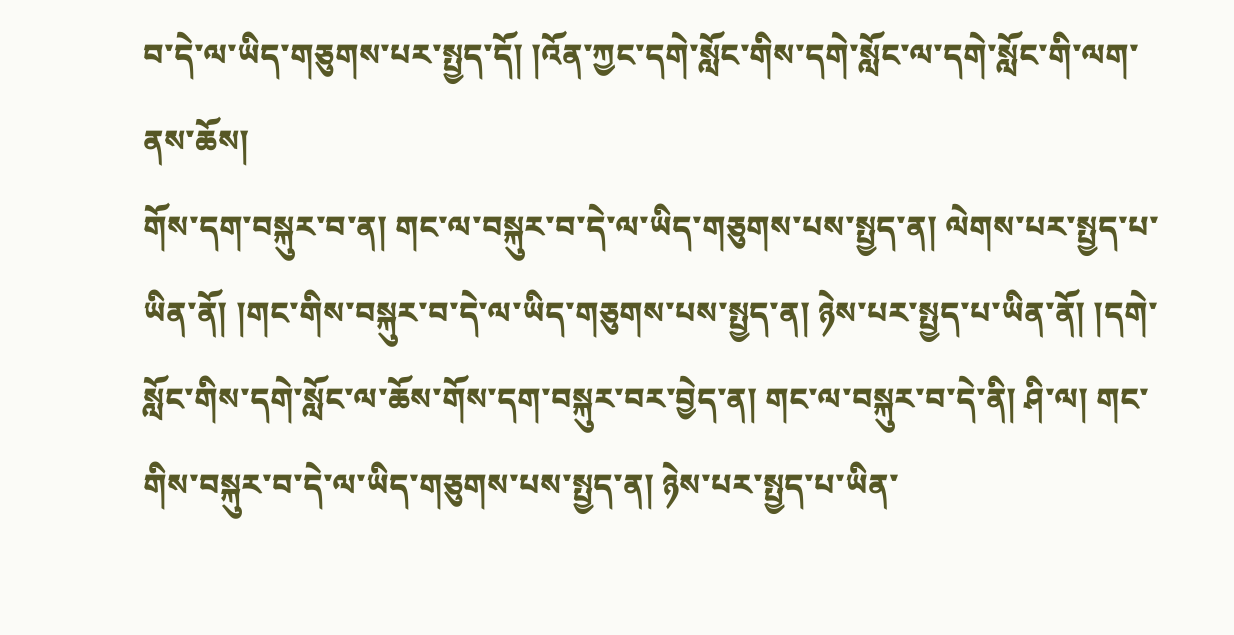བ་དེ་ལ་ཡིད་གཅུགས་པར་སྤྱད་དོ། །འོན་ཀྱང་དགེ་སློང་གིས་དགེ་སློང་ལ་དགེ་སློང་གི་ལག་ནས་ཆོས།
གོས་དག་བསྐུར་བ་ན། གང་ལ་བསྐུར་བ་དེ་ལ་ཡིད་གཅུགས་པས་སྤྱད་ན། ལེགས་པར་སྤྱད་པ་ཡིན་ནོ། །གང་གིས་བསྐུར་བ་དེ་ལ་ཡིད་གཅུགས་པས་སྤྱད་ན། ཉེས་པར་སྤྱད་པ་ཡིན་ནོ། །དགེ་སློང་གིས་དགེ་སློང་ལ་ཆོས་གོས་དག་བསྐུར་བར་བྱེད་ན། གང་ལ་བསྐུར་བ་དེ་ནི། ཤི་ལ། གང་གིས་བསྐུར་བ་དེ་ལ་ཡིད་གཅུགས་པས་སྤྱད་ན། ཉེས་པར་སྤྱད་པ་ཡིན་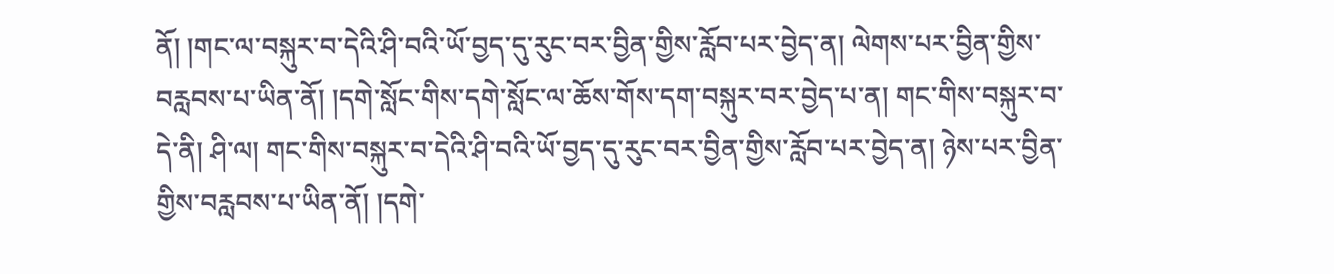ནོ། །གང་ལ་བསྐུར་བ་དེའི་ཤི་བའི་ཡོ་བྱད་དུ་རུང་བར་བྱིན་གྱིས་རློབ་པར་བྱེད་ན། ལེགས་པར་བྱིན་གྱིས་བརླབས་པ་ཡིན་ནོ། །དགེ་སློང་གིས་དགེ་སློང་ལ་ཆོས་གོས་དག་བསྐུར་བར་བྱེད་པ་ན། གང་གིས་བསྐུར་བ་དེ་ནི། ཤི་ལ། གང་གིས་བསྐུར་བ་དེའི་ཤི་བའི་ཡོ་བྱད་དུ་རུང་བར་བྱིན་གྱིས་རློབ་པར་བྱེད་ན། ཉེས་པར་བྱིན་གྱིས་བརླབས་པ་ཡིན་ནོ། །དགེ་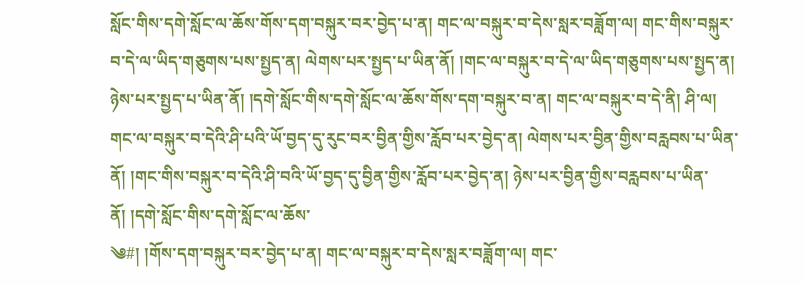སློང་གིས་དགེ་སློང་ལ་ཆོས་གོས་དག་བསྐུར་བར་བྱེད་པ་ན། གང་ལ་བསྐུར་བ་དེས་སླར་བཟློག་ལ། གང་གིས་བསྐུར་བ་དེ་ལ་ཡིད་གཅུགས་པས་སྤྱད་ན། ལེགས་པར་སྤྱད་པ་ཡིན་ནོ། །གང་ལ་བསྐུར་བ་དེ་ལ་ཡིད་གཅུགས་པས་སྤྱད་ན། ཉེས་པར་སྤྱད་པ་ཡིན་ནོ། །དགེ་སློང་གིས་དགེ་སློང་ལ་ཆོས་གོས་དག་བསྐུར་བ་ན། གང་ལ་བསྐུར་བ་དེ་ནི། ཤི་ལ། གང་ལ་བསྐུར་བ་དེའི་ཤི་པའི་ཡོ་བྱད་དུ་རུང་བར་བྱིན་གྱིས་རློབ་པར་བྱེད་ན། ལེགས་པར་བྱིན་གྱིས་བརླབས་པ་ཡིན་ནོ། །གང་གིས་བསྐུར་བ་དེའི་ཤི་བའི་ཡོ་བྱད་དུ་བྱིན་གྱིས་རློབ་པར་བྱེད་ན། ཉེས་པར་བྱིན་གྱིས་བརླབས་པ་ཡིན་ནོ། །དགེ་སློང་གིས་དགེ་སློང་ལ་ཆོས་
༄#། །གོས་དག་བསྐུར་བར་བྱེད་པ་ན། གང་ལ་བསྐུར་བ་དེས་སླར་བཟློག་ལ། གང་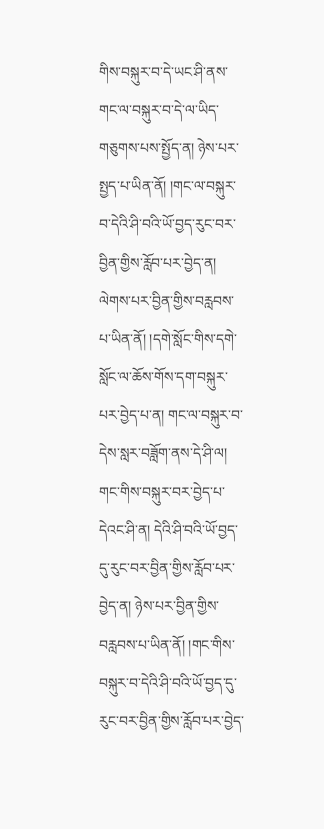གིས་བསྐུར་བ་དེ་ཡང་ཤི་ནས་གང་ལ་བསྐུར་བ་དེ་ལ་ཡིད་གཅུགས་པས་སྤྱོད་ན། ཉེས་པར་སྤྱད་པ་ཡིན་ནོ། །གང་ལ་བསྐུར་བ་དེའི་ཤི་བའི་ཡོ་བྱད་རུང་བར་བྱིན་གྱིས་རློབ་པར་བྱེད་ན། ལེགས་པར་བྱིན་གྱིས་བརླབས་པ་ཡིན་ནོ། །དགེ་སློང་གིས་དགེ་སློང་ལ་ཆོས་གོས་དག་བསྐུར་པར་བྱེད་པ་ན། གང་ལ་བསྐུར་བ་དེས་སླར་བཟློག་ནས་དེ་ཤི་ལ། གང་གིས་བསྐུར་བར་བྱེད་པ་དེའང་ཤི་ན། དེའི་ཤི་བའི་ཡོ་བྱད་དུ་རུང་བར་བྱིན་གྱིས་རློབ་པར་བྱེད་ན། ཉེས་པར་བྱིན་གྱིས་བརླབས་པ་ཡིན་ནོ། །གང་གིས་བསྐུར་བ་དེའི་ཤི་བའི་ཡོ་བྱད་དུ་རུང་བར་བྱིན་གྱིས་རློབ་པར་བྱེད་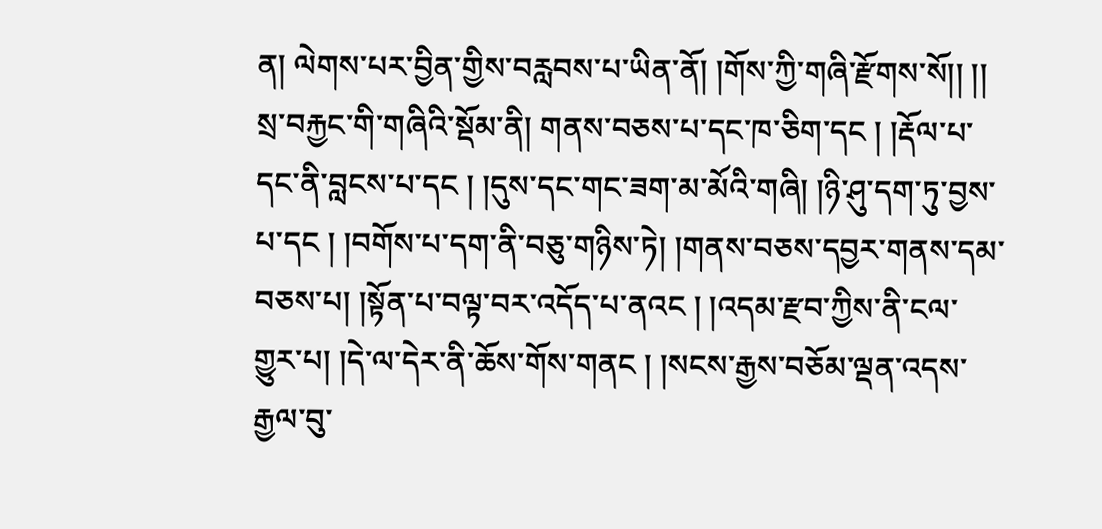ན། ལེགས་པར་བྱིན་གྱིས་བརླབས་པ་ཡིན་ནོ། །གོས་ཀྱི་གཞི་རྫོགས་སོ།། །། སྲ་བརྐྱང་གི་གཞིའི་སྡོམ་ནི། གནས་བཅས་པ་དང་ཁ་ཅིག་དང ། །རྡོལ་པ་དང་ནི་བླངས་པ་དང ། །དུས་དང་གང་ཟག་མ་མོའི་གཞི། །ཉི་ཤུ་དག་ཏུ་བྱས་པ་དང ། །བགོས་པ་དག་ནི་བཅུ་གཉིས་ཏེ། །གནས་བཅས་དབྱར་གནས་དམ་བཅས་པ། །སྟོན་པ་བལྟ་བར་འདོད་པ་ནའང ། །འདམ་རྫབ་ཀྱིས་ནི་ངལ་གྱུར་པ། །དེ་ལ་དེར་ནི་ཆོས་གོས་གནང ། །སངས་རྒྱས་བཅོམ་ལྡན་འདས་རྒྱལ་བུ་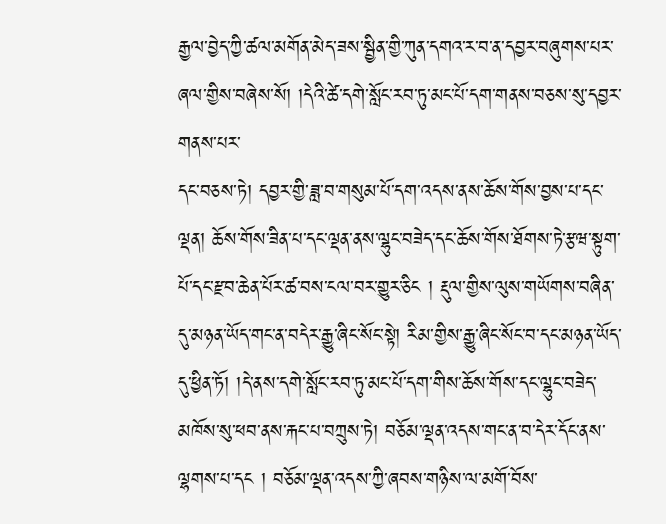རྒྱལ་བྱེད་ཀྱི་ཚལ་མགོན་མེད་ཟས་སྦྱིན་གྱི་ཀུན་དགའ་ར་བ་ན་དབྱར་བཞུགས་པར་ཞལ་གྱིས་བཞེས་སོ། །དེའི་ཚེ་དགེ་སློང་རབ་ཏུ་མང་པོ་དག་གནས་བཅས་སུ་དབྱར་གནས་པར་
དང་བཅས་ཏེ། དབྱར་གྱི་ཟླ་བ་གསུམ་པོ་དག་འདས་ནས་ཆོས་གོས་བྱས་པ་དང་ལྡན། ཆོས་གོས་ཟིན་པ་དང་ལྡན་ནས་ལྷུང་བཟེད་དང་ཆོས་གོས་ཐོགས་ཏེ་རྩཝ་སྟུག་པོ་དང་རྫབ་ཆེན་པོར་ཚ་བས་ངལ་བར་གྱུར་ཅིང ། རྡུལ་གྱིས་ལུས་གཡོགས་བཞིན་དུ་མཉན་ཡོད་གང་ན་བདེར་རྒྱུ་ཞིང་སོང་སྟེ། རིམ་གྱིས་རྒྱུ་ཞིང་སོང་བ་དང་མཉན་ཡོད་དུ་ཕྱིན་ཏོ། །དེ་ནས་དགེ་སློང་རབ་ཏུ་མང་པོ་དག་གིས་ཆོས་གོས་དང་ལྷུང་བཟེད་མཁོས་སུ་ཕབ་ནས་རྐང་པ་བཀྲུས་ཏེ། བཅོམ་ལྡན་འདས་གང་ན་བ་དེར་དོང་ནས་ལྷགས་པ་དང ། བཅོམ་ལྡན་འདས་ཀྱི་ཞབས་གཉིས་ལ་མགོ་བོས་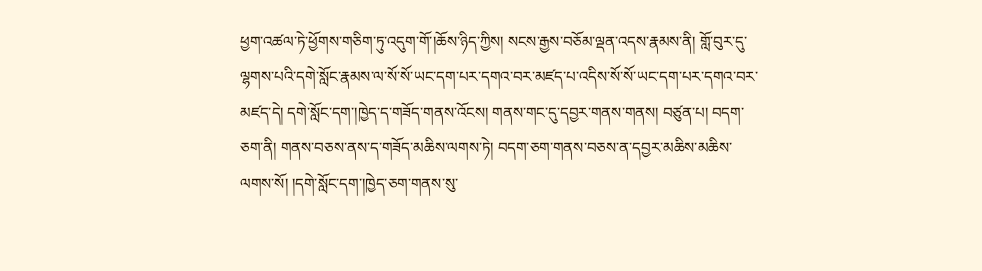ཕྱག་འཚལ་ཏེ་ཕྱོགས་གཅིག་ཏུ་འདུག་གོ་།ཆོས་ཉིད་ཀྱིས། སངས་རྒྱས་བཅོམ་ལྡན་འདས་རྣམས་ནི། གློ་བུར་དུ་ལྷགས་པའི་དགེ་སློང་རྣམས་ལ་སོ་སོ་ཡང་དག་པར་དགའ་བར་མཛད་པ་འདིས་སོ་སོ་ཡང་དག་པར་དགའ་བར་མཛད་དེ། དགེ་སློང་དག་།ཁྱེད་ད་གཟོད་གནས་འོངས། གནས་གང་དུ་དབྱར་གནས་གནས། བཙུན་པ། བདག་ཅག་ནི། གནས་བཅས་ནས་ད་གཟོད་མཆིས་ལགས་ཏེ། བདག་ཅག་གནས་བཅས་ན་དབྱར་མཆིས་མཆིས་ལགས་སོ། །དགེ་སློང་དག་།ཁྱེད་ཅག་གནས་སུ་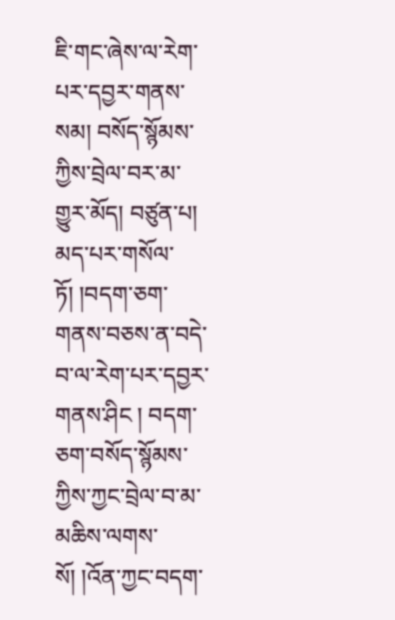ཇི་གང་ཞེས་ལ་རེག་པར་དབྱར་གནས་སམ། བསོད་སྙོམས་ཀྱིས་བྲེལ་བར་མ་གྱུར་མོད། བཙུན་པ། མད་པར་གསོལ་ཏོ། །བདག་ཅག་གནས་བཅས་ན་བདེ་བ་ལ་རེག་པར་དབྱར་གནས་ཤིང ། བདག་ཅག་བསོད་སྙོམས་ཀྱིས་ཀྱང་བྲེལ་བ་མ་མཆིས་ལགས་སོ། །འོན་ཀྱང་བདག་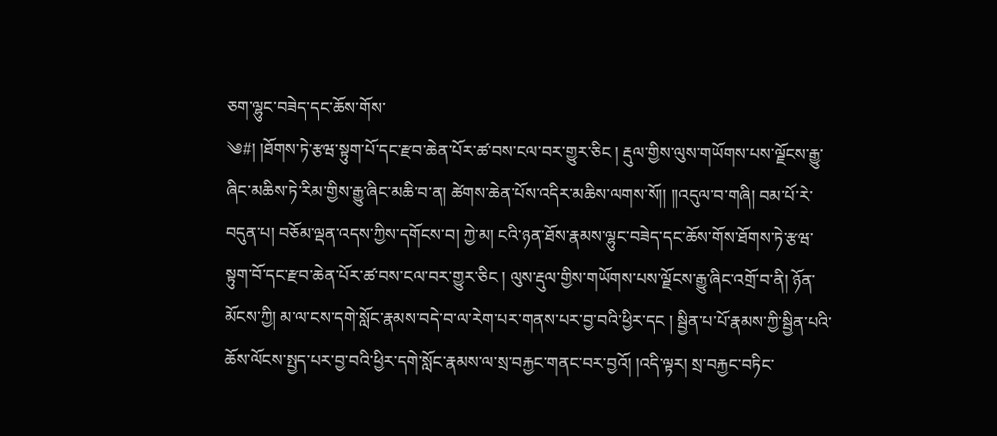ཅག་ལྷུང་བཟེད་དང་ཆོས་གོས་
༄#། །ཐོགས་ཏེ་རྩཝ་སྟུག་པོ་དང་རྫབ་ཆེན་པོར་ཚ་བས་ངལ་བར་གྱུར་ཅིང ། རྡུལ་གྱིས་ལུས་གཡོགས་པས་ལྗོངས་རྒྱུ་ཞིང་མཆིས་ཏེ་རིམ་གྱིས་རྒྱུ་ཞིང་མཆི་བ་ན། ཚེགས་ཆེན་པོས་འདིར་མཆིས་ལགས་སོ།། །།འདུལ་བ་གཞི། བམ་པོ་རེ་བདུན་པ། བཅོམ་ལྡན་འདས་ཀྱིས་དགོངས་བ། ཀྱེ་མ། ངའི་ཉན་ཐོས་རྣམས་ལྷུང་བཟེད་དང་ཆོས་གོས་ཐོགས་ཏེ་རྩཝ་སྟུག་བོ་དང་རྫབ་ཆེན་པོར་ཚ་བས་ངལ་བར་གྱུར་ཅིང ། ལུས་རྡུལ་གྱིས་གཡོགས་པས་ལྗོངས་རྒྱུ་ཞིང་འགྲོ་བ་ནི། ཉོན་མོངས་ཀྱི། མ་ལ་ངས་དགེ་སློང་རྣམས་བདེ་བ་ལ་རེག་པར་གནས་པར་བྱ་བའི་ཕྱིར་དང ། སྦྱིན་པ་པོ་རྣམས་ཀྱི་སྦྱིན་པའི་ཆོས་ལོངས་སྤྱད་པར་བྱ་བའི་ཕྱིར་དགེ་སློང་རྣམས་ལ་སྲ་བརྐྱང་གནང་བར་བྱའོ། །འདི་ལྟར། སྲ་བརྐྱང་བཏིང་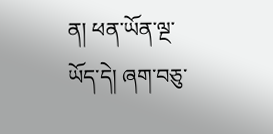ན། ཕན་ཡོན་ལྔ་ཡོད་དེ། ཞག་བཅུ་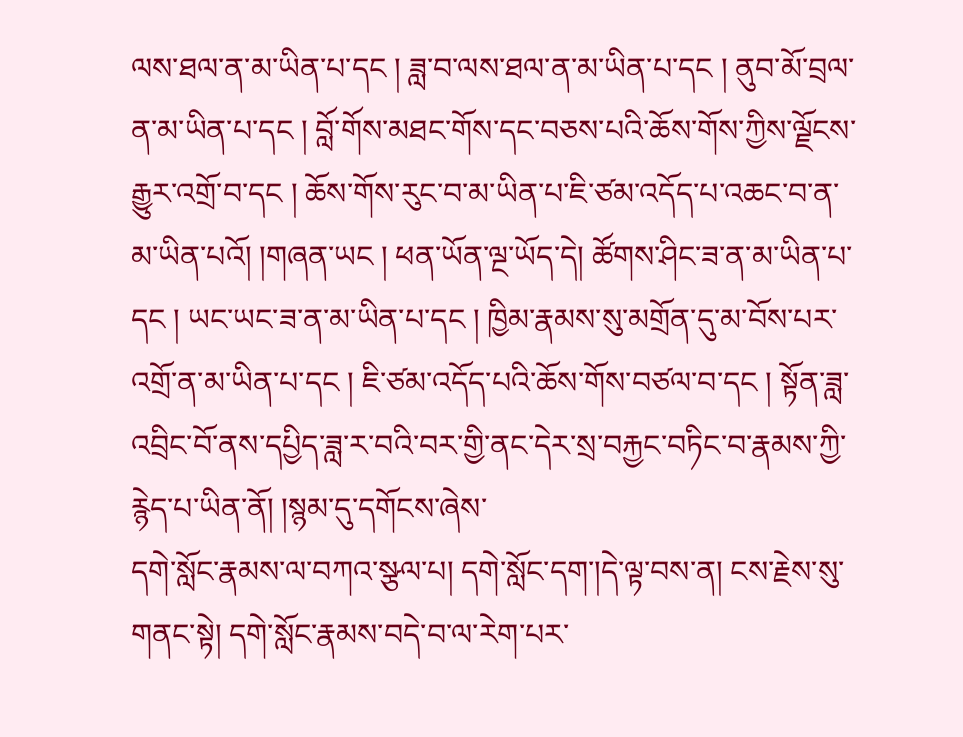ལས་ཐལ་ན་མ་ཡིན་པ་དང ། ཟླ་བ་ལས་ཐལ་ན་མ་ཡིན་པ་དང ། ནུབ་མོ་བྲལ་ན་མ་ཡིན་པ་དང ། བློ་གོས་མཐང་གོས་དང་བཅས་པའི་ཆོས་གོས་ཀྱིས་ལྗོངས་རྒྱུར་འགྲོ་བ་དང ། ཆོས་གོས་རུང་བ་མ་ཡིན་པ་ཇི་ཙམ་འདོད་པ་འཆང་བ་ན་མ་ཡིན་པའོ། །གཞན་ཡང ། ཕན་ཡོན་ལྔ་ཡོད་དེ། ཚོགས་ཤིང་ཟ་ན་མ་ཡིན་པ་དང ། ཡང་ཡང་ཟ་ན་མ་ཡིན་པ་དང ། ཁྱིམ་རྣམས་སུ་མགྲོན་དུ་མ་བོས་པར་འགྲོ་ན་མ་ཡིན་པ་དང ། ཇི་ཙམ་འདོད་པའི་ཆོས་གོས་བཙལ་བ་དང ། སྟོན་ཟླ་འབྲིང་བོ་ནས་དཔྱིད་ཟླ་ར་བའི་བར་གྱི་ནང་དེར་སྲ་བརྐྱང་བཏིང་བ་རྣམས་ཀྱི་རྙེད་པ་ཡིན་ནོ། །སྙམ་དུ་དགོངས་ཞེས་
དགེ་སློང་རྣམས་ལ་བཀའ་སྩལ་པ། དགེ་སློང་དག་།དེ་ལྟ་བས་ན། ངས་རྗེས་སུ་གནང་སྟེ། དགེ་སློང་རྣམས་བདེ་བ་ལ་རེག་པར་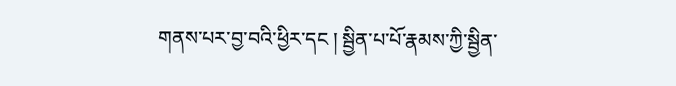གནས་པར་བྱ་བའི་ཕྱིར་དང ། སྦྱིན་པ་པོ་རྣམས་ཀྱི་སྦྱིན་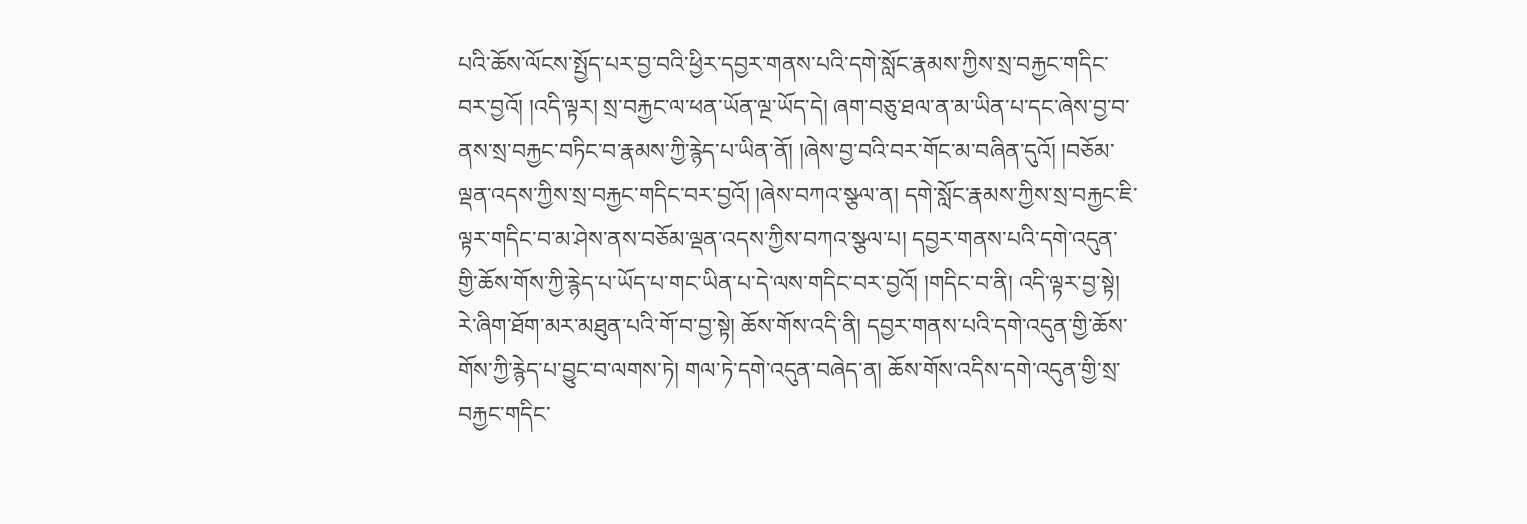པའི་ཆོས་ལོངས་སྤྱོད་པར་བྱ་བའི་ཕྱིར་དབྱར་གནས་པའི་དགེ་སློང་རྣམས་ཀྱིས་སྲ་བརྐྱང་གདིང་བར་བྱའོ། །འདི་ལྟར། སྲ་བརྐྱང་ལ་ཕན་ཡོན་ལྔ་ཡོད་དེ། ཞག་བཅུ་ཐལ་ན་མ་ཡིན་པ་དང་ཞེས་བྱ་བ་ནས་སྲ་བརྐྱང་བཏིང་བ་རྣམས་ཀྱི་རྙེད་པ་ཡིན་ནོ། །ཞེས་བྱ་བའི་བར་གོང་མ་བཞིན་དུའོ། །བཅོམ་ལྡན་འདས་ཀྱིས་སྲ་བརྐྱང་གདིང་བར་བྱའོ། །ཞེས་བཀའ་སྩལ་ན། དགེ་སློང་རྣམས་ཀྱིས་སྲ་བརྐྱང་ཇི་ལྟར་གདིང་བ་མ་ཤེས་ནས་བཅོམ་ལྡན་འདས་ཀྱིས་བཀའ་སྩལ་པ། དབྱར་གནས་པའི་དགེ་འདུན་གྱི་ཆོས་གོས་ཀྱི་རྙེད་པ་ཡོད་པ་གང་ཡིན་པ་དེ་ལས་གདིང་བར་བྱའོ། །གདིང་བ་ནི། འདི་ལྟར་བྱ་སྟེ། རེ་ཞིག་ཐོག་མར་མཐུན་པའི་གོ་བ་བྱ་སྟེ། ཆོས་གོས་འདི་ནི། དབྱར་གནས་པའི་དགེ་འདུན་གྱི་ཆོས་གོས་ཀྱི་རྙེད་པ་བྱུང་བ་ལགས་ཏེ། གལ་ཏེ་དགེ་འདུན་བཞེད་ན། ཆོས་གོས་འདིས་དགེ་འདུན་གྱི་སྲ་བརྐྱང་གདིང་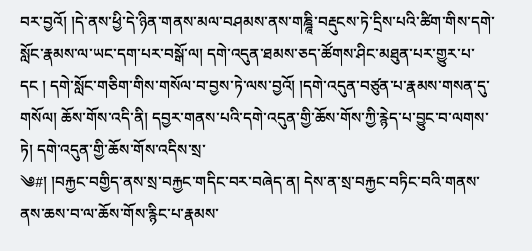བར་བྱའོ། །དེ་ནས་ཕྱི་དེ་ཉིན་གནས་མལ་བཤམས་ནས་གཎྜཱི་བརྡུངས་ཏེ་དྲིས་པའི་ཚིག་གིས་དགེ་སློང་རྣམས་ལ་ཡང་དག་པར་བསྒོ་ལ། དགེ་འདུན་ཐམས་ཅད་ཚོགས་ཤིང་མཐུན་པར་གྱུར་པ་དང ། དགེ་སློང་གཅིག་གིས་གསོལ་བ་བྱས་ཏེ་ལས་བྱའོ། །དགེ་འདུན་བཙུན་པ་རྣམས་གསན་དུ་གསོལ། ཆོས་གོས་འདི་ནི། དབྱར་གནས་པའི་དགེ་འདུན་གྱི་ཆོས་གོས་ཀྱི་རྙེད་པ་བྱུང་བ་ལགས་ཏེ། དགེ་འདུན་གྱི་ཆོས་གོས་འདིས་སྲ་
༄#། །བརྐྱང་བགྱིད་ནས་སྲ་བརྐྱང་གདིང་བར་བཞེད་ན། དེས་ན་སྲ་བརྐྱང་བཏིང་བའི་གནས་ནས་ཆས་བ་ལ་ཆོས་གོས་རྙིང་པ་རྣམས་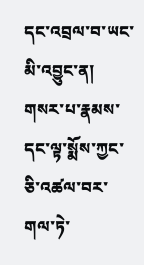དང་འབྲལ་བ་ཡང་མི་འབྱུང་ན། གསར་པ་རྣམས་དང་ལྟ་སྨོས་ཀྱང་ཅི་འཚལ་བར་གལ་ཏེ་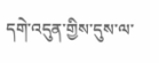དགེ་འདུན་གྱིས་དུས་ལ་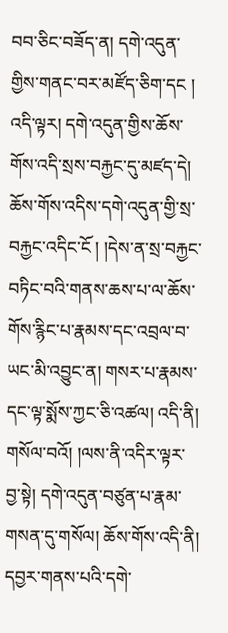བབ་ཅིང་བཟོད་ན། དགེ་འདུན་གྱིས་གནང་བར་མཛོད་ཅིག་དང ། འདི་ལྟར། དགེ་འདུན་གྱིས་ཆོས་གོས་འདི་སྲས་བརྐྱང་དུ་མཛད་དེ། ཆོས་གོས་འདིས་དགེ་འདུན་གྱི་སྲ་བརྐྱང་འདིང་ངོ ། །དེས་ན་སྲ་བརྐྱང་བཏིང་བའི་གནས་ཆས་པ་ལ་ཆོས་གོས་རྙིང་པ་རྣམས་དང་འབྲལ་བ་ཡང་མི་འབྱུང་ན། གསར་པ་རྣམས་དང་ལྟ་སྨོས་ཀྱང་ཅི་འཚལ། འདི་ནི། གསོལ་བའོ། །ལས་ནི་འདིར་ལྟར་བྱ་སྟེ། དགེ་འདུན་བཙུན་པ་རྣམ་གསན་དུ་གསོལ། ཆོས་གོས་འདི་ནི། དབྱར་གནས་པའི་དགེ་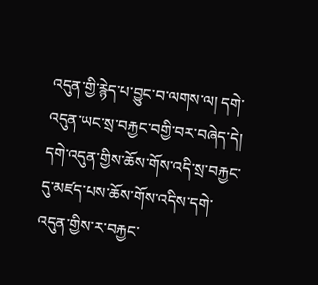འདུན་གྱི་རྙེད་པ་བྱུང་བ་ལགས་ལ། དགེ་འདུན་ཡང་སྲ་བརྐྱང་བགྱི་བར་བཞེད་དེ། དགེ་འདུན་གྱིས་ཆོས་གོས་འདི་སྲ་བརྐྱང་དུ་མཛད་པས་ཆོས་གོས་འདིས་དགེ་འདུན་གྱིས་ར་བརྐྱང་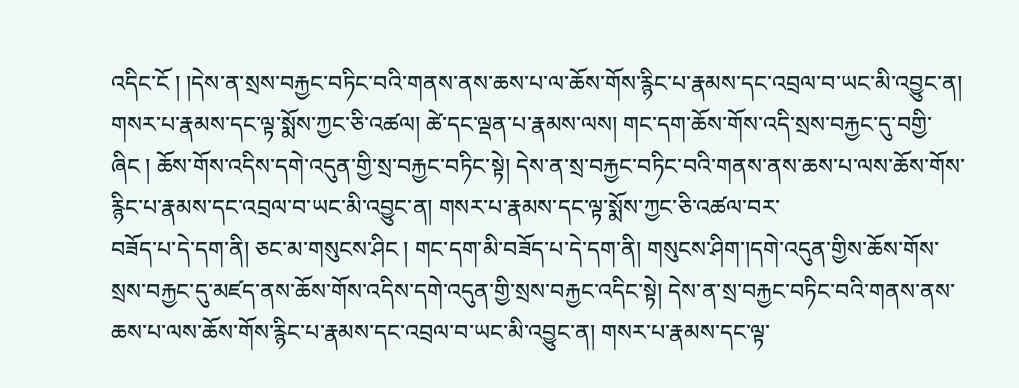འདིང་ངོ ། །དེས་ན་སྲས་བརྐྱང་བཏིང་བའི་གནས་ནས་ཆས་པ་ལ་ཆོས་གོས་རྙིང་པ་རྣམས་དང་འབྲལ་བ་ཡང་མི་འབྱུང་ན། གསར་པ་རྣམས་དང་ལྟ་སྨོས་ཀྱང་ཅི་འཚལ། ཚེ་དང་ལྡན་པ་རྣམས་ལས། གང་དག་ཆོས་གོས་འདི་སྲས་བརྐྱང་དུ་བགྱི་ཞིང ། ཆོས་གོས་འདིས་དགེ་འདུན་གྱི་སྲ་བརྐྱང་བཏིང་སྟེ། དེས་ན་སྲ་བརྐྱང་བཏིང་བའི་གནས་ནས་ཆས་པ་ལས་ཆོས་གོས་རྙིང་པ་རྣམས་དང་འབྲལ་བ་ཡང་མི་འབྱུང་ན། གསར་པ་རྣམས་དང་ལྟ་སྨོས་ཀྱང་ཅི་འཚལ་བར་
བཟོད་པ་དེ་དག་ནི། ཅང་མ་གསུངས་ཤིང ། གང་དག་མི་བཟོད་པ་དེ་དག་ནི། གསུངས་ཤིག་།དགེ་འདུན་གྱིས་ཆོས་གོས་སྲས་བརྐྱང་དུ་མཛད་ནས་ཆོས་གོས་འདིས་དགེ་འདུན་གྱི་སྲས་བརྐྱང་འདིང་སྟེ། དེས་ན་སྲ་བརྐྱང་བཏིང་བའི་གནས་ནས་ཆས་པ་ལས་ཆོས་གོས་རྙིང་པ་རྣམས་དང་འབྲལ་བ་ཡང་མི་འབྱུང་ན། གསར་པ་རྣམས་དང་ལྟ་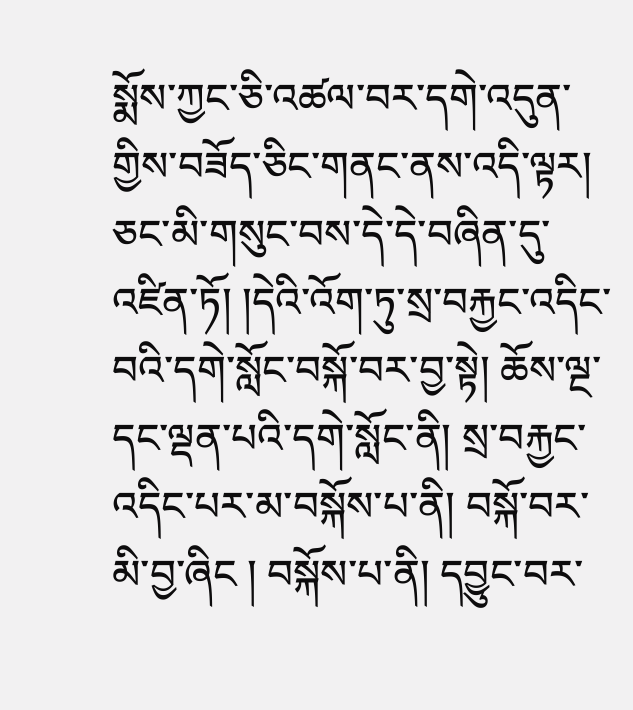སྨོས་ཀྱང་ཅི་འཚལ་བར་དགེ་འདུན་གྱིས་བཟོད་ཅིང་གནང་ནས་འདི་ལྟར། ཅང་མི་གསུང་བས་དེ་དེ་བཞིན་དུ་འཛིན་ཏོ། །དེའི་འོག་ཏུ་སྲ་བརྐྱང་འདིང་བའི་དགེ་སློང་བསྐོ་བར་བྱ་སྟེ། ཆོས་ལྔ་དང་ལྡན་པའི་དགེ་སློང་ནི། སྲ་བརྐྱང་འདིང་པར་མ་བསྐོས་པ་ནི། བསྐོ་བར་མི་བྱ་ཞིང ། བསྐོས་པ་ནི། དབྱུང་བར་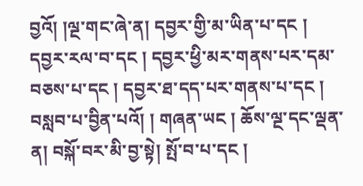བྱའོ། །ལྔ་གང་ཞེ་ན། དབྱར་གྱི་མ་ཡིན་པ་དང ། དབྱར་རལ་བ་དང ། དབྱར་ཕྱི་མར་གནས་པར་དམ་བཅས་པ་དང ། དབྱར་ཐ་དད་པར་གནས་པ་དང ། བསླབ་པ་བྱིན་པའོ། ། གཞན་ཡང ། ཆོས་ལྔ་དང་ལྡན་ན། བསྐོ་བར་མི་བྱ་སྟེ། སྤོ་བ་པ་དང །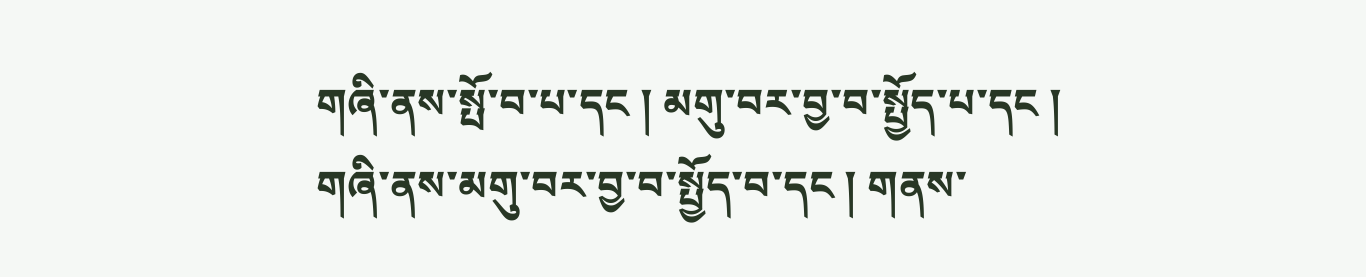གཞི་ནས་སྤོ་བ་པ་དང ། མགུ་བར་བྱ་བ་སྤྱོད་པ་དང ། གཞི་ནས་མགུ་བར་བྱ་བ་སྤྱོད་བ་དང ། གནས་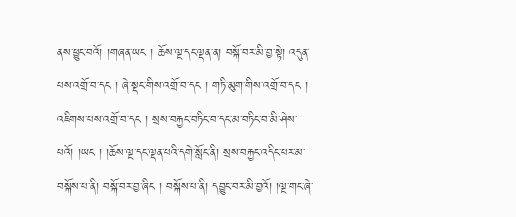ནས་ཕྱུང་བའོ། །གཞན་ཡང ། ཆོས་ལྔ་དང་ལྡན་ན། བསྐོ་བར་མི་བྱ་སྟེ། འདུན་པས་འགྲོ་བ་དང ། ཞེ་སྡང་གིས་འགྲོ་བ་དང ། གཏི་མུག་གིས་འགྲོ་བ་དང ། འཇིགས་པས་འགྲོ་བ་དང ། སྲས་བརྐྱང་བཏིང་བ་དང་མ་བཏིང་བ་མི་ཤེས་པའོ། །ཡང ། །ཆོས་ལྔ་དང་ལྡན་པའི་དགེ་སློང་ནི། སྲས་བརྐྱང་འདིང་པར་མ་བསྐོས་པ་ནི། བསྐོ་བར་བྱ་ཞིང ། བསྐོས་པ་ནི། དབྱུང་བར་མི་བྱའོ། །ལྔ་གང་ཞེ་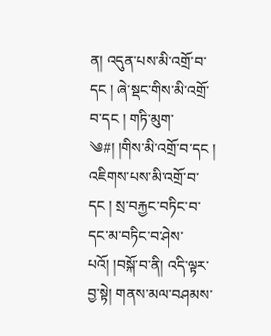ན། འདུན་པས་མི་འགྲོ་བ་དང ། ཞེ་སྡང་གིས་མི་འགྲོ་བ་དང ། གཏི་མུག་
༄#། །གིས་མི་འགྲོ་བ་དང ། འཇིགས་པས་མི་འགྲོ་བ་དང ། སྲ་བརྐྱང་བཏིང་བ་དང་མ་བཏིང་བ་ཤེས་པའོ། །བསྐོ་བ་ནི། འདི་ལྟར་བྱ་སྟེ། གནས་མལ་བཤམས་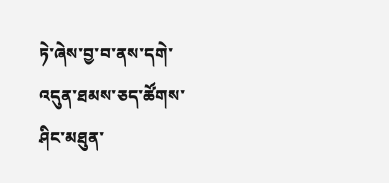ཏེ་ཞེས་བྱ་བ་ནས་དགེ་འདུན་ཐམས་ཅད་ཚོགས་ཤིང་མཐུན་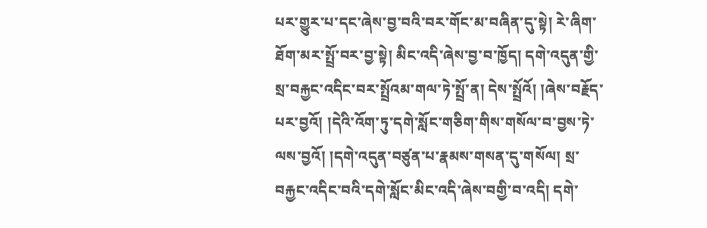པར་གྱུར་པ་དང་ཞེས་བྱ་བའི་བར་གོང་མ་བཞིན་དུ་སྟེ། རེ་ཞིག་ཐོག་མར་སྤྲོ་བར་བྱ་སྟེ། མིང་འདི་ཞེས་བྱ་བ་ཁྱོད། དགེ་འདུན་གྱི་སྲ་བརྐྱང་འདིང་བར་སྤྲོའམ་གལ་ཏེ་སྤྲོ་ན། དེས་སྤྲོའོ། །ཞེས་བརྗོད་པར་བྱའོ། །དེའི་འོག་ཏུ་དགེ་སློང་གཅིག་གིས་གསོལ་བ་བྱས་ཏེ་ལས་བྱའོ། །དགེ་འདུན་བཙུན་པ་རྣམས་གསན་དུ་གསོལ། སྲ་བརྐྱང་འདིང་བའི་དགེ་སློང་མིང་འདི་ཞེས་བགྱི་བ་འདི། དགེ་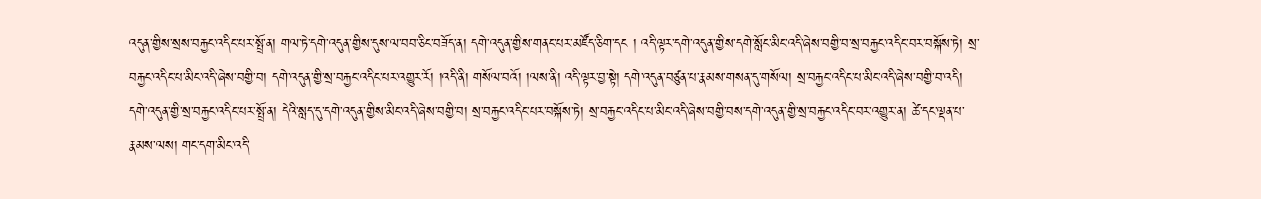འདུན་གྱིས་སྲས་བརྐྱང་འདིང་པར་སྤྲོ་ན། གལ་ཏེ་དགེ་འདུན་གྱིས་དུས་ལ་བབ་ཅིང་བཟོད་ན། དགེ་འདུན་གྱིས་གནང་པར་མཛོད་ཅིག་དང ། འདི་ལྟར་དགེ་འདུན་གྱིས་དགེ་སློང་མིང་འདི་ཞེས་བགྱི་བ་སྲ་བརྐྱང་འདིང་བར་བསྐོས་ཏེ། སྲ་བརྐྱང་འདིང་པ་མིང་འདི་ཞེས་བགྱི་བ། དགེ་འདུན་གྱི་སྲ་བརྐྱང་འདིང་པར་འགྱུར་རོ། །འདི་ནི། གསོལ་བའོ། །ལས་ནི། འདི་ལྟར་བྱ་སྟེ། དགེ་འདུན་བཙུན་པ་རྣམས་གསན་དུ་གསོལ། སྲ་བརྐྱང་འདིང་པ་མིང་འདི་ཞེས་བགྱི་བ་འདི། དགེ་འདུན་གྱི་སྲ་བརྐྱང་འདིང་པར་སྤྲོ་ན། དེའི་སླད་དུ་དགེ་འདུན་གྱིས་མིང་འདི་ཞེས་བགྱི་བ། སྲ་བརྐྱང་འདིང་པར་བསྐོས་ཏེ། སྲ་བརྐྱང་འདིང་པ་མིང་འདི་ཞེས་བགྱི་བས་དགེ་འདུན་གྱི་སྲ་བརྐྱང་འདིང་བར་འགྱུར་ན། ཚེ་དང་ལྡན་པ་རྣམས་ལས། གང་དག་མིང་འདི་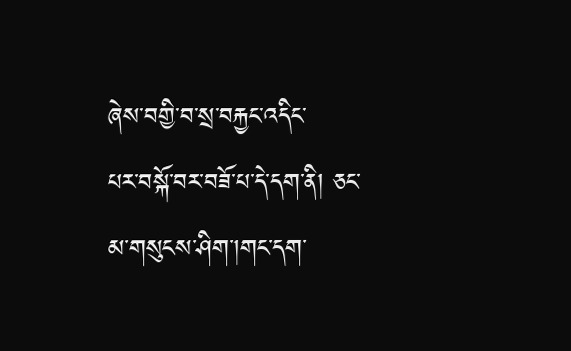ཞེས་བགྱི་བ་སྲ་བརྐྱང་འདིང་
པར་བསྐོ་བར་བཟོ་པ་དེ་དག་ནི། ཅང་མ་གསུངས་ཤིག་།གང་དག་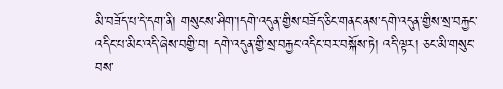མི་བཟོད་པ་དེ་དག་ནི། གསུངས་ཤིག་།དགེ་འདུན་གྱིས་བཟོད་ཅིང་གནང་ནས་དགེ་འདུན་གྱིས་སྲ་བརྐྱང་འདིང་པ་མིང་འདི་ཞེས་བགྱི་བ། དགེ་འདུན་གྱི་སྲ་བརྐྱང་འདིང་བར་བསྐོས་ཏེ། འདི་ལྟར། ཅང་མི་གསུང་བས་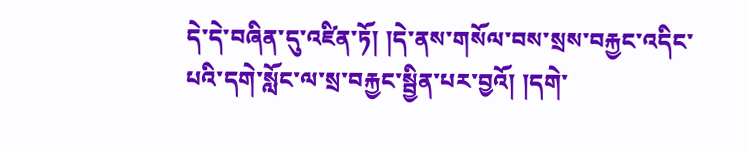དེ་དེ་བཞིན་དུ་འཛིན་ཏོ། །དེ་ནས་གསོལ་བས་སྲས་བརྐྱང་འདིང་པའི་དགེ་སློང་ལ་སྲ་བརྐྱང་སྦྱིན་པར་བྱའོ། །དགེ་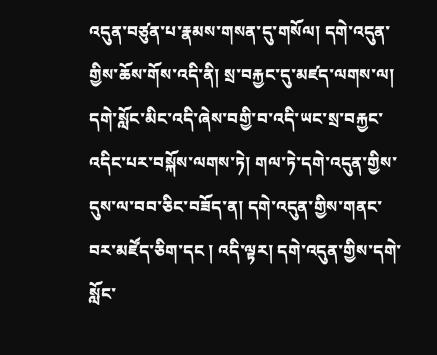འདུན་བཙུན་པ་རྣམས་གསན་དུ་གསོལ། དགེ་འདུན་གྱིས་ཆོས་གོས་འདི་ནི། སྲ་བརྐྱང་དུ་མཛད་ལགས་ལ། དགེ་སློང་མིང་འདི་ཞེས་བགྱི་བ་འདི་ཡང་སྲ་བརྐྱང་འདིང་པར་བསྐོས་ལགས་ཏེ། གལ་ཏེ་དགེ་འདུན་གྱིས་དུས་ལ་བབ་ཅིང་བཟོད་ན། དགེ་འདུན་གྱིས་གནང་བར་མཛོད་ཅིག་དང ། འདི་ལྟར། དགེ་འདུན་གྱིས་དགེ་སློང་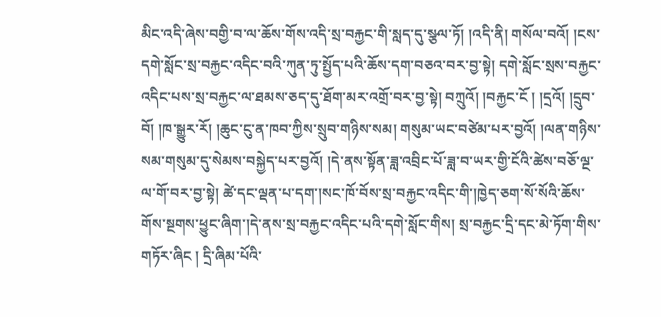མིང་འདི་ཞེས་བགྱི་བ་ལ་ཆོས་གོས་འདི་སྲ་བརྐྱང་གི་སླད་དུ་སྩལ་ཏོ། །འདི་ནི། གསོལ་བའོ། །ངས་དགེ་སློང་སྲ་བརྐྱང་འདིང་བའི་ཀུན་ཏུ་སྤྱོད་པའི་ཆོས་དག་བཅའ་བར་བྱ་སྟེ། དགེ་སློང་སྲས་བརྐྱང་འདིང་པས་སྲ་བརྐྱང་ལ་ཐམས་ཅད་དུ་ཐོག་མར་འགྲོ་བར་བྱ་སྟེ། བཀྲུའོ། །བརྐྱང་ངོ ། །དྲའོ། །དྲུབ་བོ། །ཁ་སྒྱུར་རོ། །ཆུང་ངུ་ན་ཁབ་ཀྱིས་སྲུབ་གཉིས་སམ། གསུམ་ཡང་བཙེམ་པར་བྱའོ། །ལན་གཉིས་སམ་གསུམ་དུ་སེམས་བསྐྱེད་པར་བྱའོ། །དེ་ནས་སྟོན་ཟླ་འབྲིང་པོ་ཟླ་བ་ཡར་གྱི་ངོའི་ཚེས་བཅོ་ལྔ་ལ་གོ་བར་བྱ་སྟེ། ཚེ་དང་ལྡན་པ་དག་།སང་ཁོ་བོས་སྲ་བརྐྱང་འདིང་གི་།ཁྱེད་ཅག་སོ་སོའི་ཆོས་གོས་སྔགས་ཕྱུང་ཞིག་།དེ་ནས་སྲ་བརྐྱང་འདིང་པའི་དགེ་སློང་གིས། སྲ་བརྐྱང་དྲི་དང་མེ་ཏོག་གིས་གཏོར་ཞིང ། དྲི་ཞིམ་པོའི་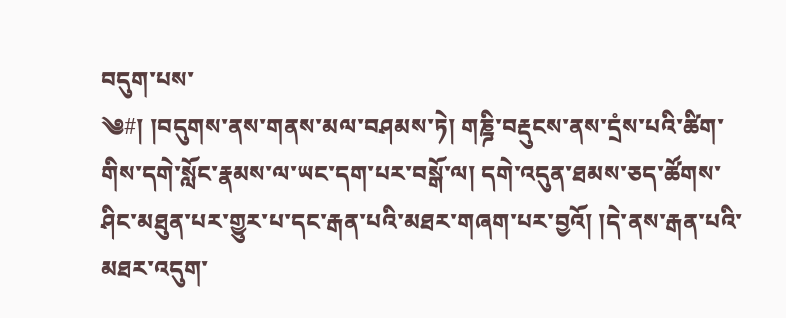བདུག་པས་
༄#། །བདུགས་ནས་གནས་མལ་བཤམས་ཏེ། གཎྜི་བརྡུངས་ནས་དྲཾས་པའི་ཚིག་གིས་དགེ་སློང་རྣམས་ལ་ཡང་དག་པར་བསྒོ་ལ། དགེ་འདུན་ཐམས་ཅད་ཚོགས་ཤིང་མཐུན་པར་གྱུར་པ་དང་རྒན་པའི་མཐར་གཞག་པར་བྱའོ། །དེ་ནས་རྒན་པའི་མཐར་འདུག་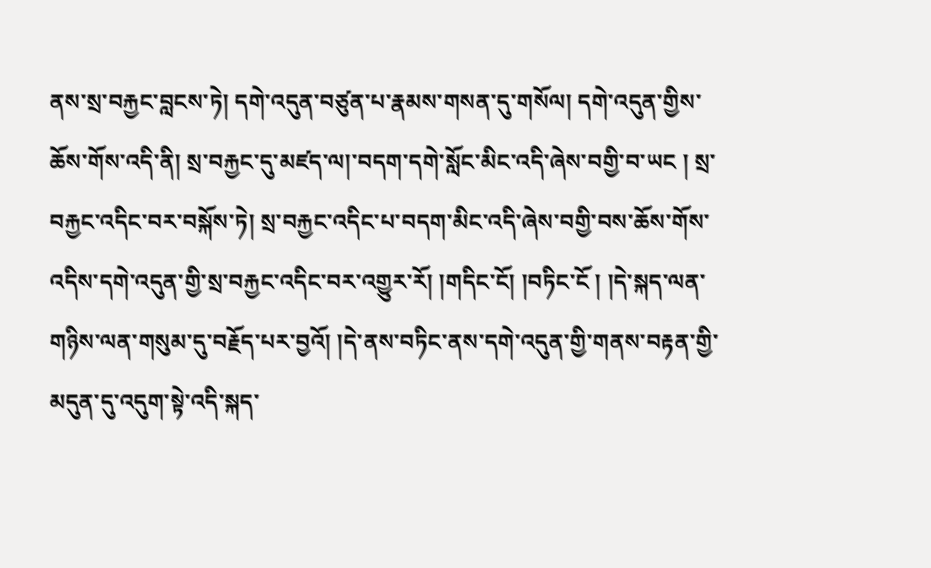ནས་སྲ་བརྐྱང་བླངས་ཏེ། དགེ་འདུན་བཙུན་པ་རྣམས་གསན་དུ་གསོལ། དགེ་འདུན་གྱིས་ཆོས་གོས་འདི་ནི། སྲ་བརྐྱང་དུ་མཛད་ལ།་བདག་དགེ་སློང་མིང་འདི་ཞེས་བགྱི་བ་ཡང ། སྲ་བརྐྱང་འདིང་བར་བསྐོས་ཏེ། སྲ་བརྐྱང་འདིང་པ་བདག་མིང་འདི་ཞེས་བགྱི་བས་ཆོས་གོས་འདིས་དགེ་འདུན་གྱི་སྲ་བརྐྱང་འདིང་བར་འགྱུར་རོ། །གདིང་ངོ། །བཏིང་ངོ ། །དེ་སྐད་ལན་གཉིས་ལན་གསུམ་དུ་བརྗོད་པར་བྱའོ། །དེ་ནས་བཏིང་ནས་དགེ་འདུན་གྱི་གནས་བརྟན་གྱི་མདུན་དུ་འདུག་སྟེ་འདི་སྐད་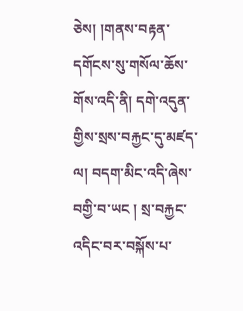ཅེས། །གནས་བརྟན་དགོངས་སུ་གསོལ་ཆོས་གོས་འདི་ནི། དགེ་འདུན་གྱིས་སྲས་བརྐྱང་དུ་མཛད་ལ། བདག་མིང་འདི་ཞེས་བགྱི་བ་ཡང ། སྲ་བརྐྱང་འདིང་བར་བསྐོས་པ་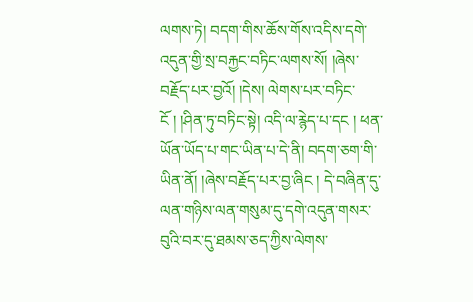ལགས་ཏེ། བདག་གིས་ཆོས་གོས་འདིས་དགེ་འདུན་གྱི་སྲ་བརྐྱང་བཏིང་ལགས་སོ། །ཞེས་བརྗོད་པར་བྱའོ། །དེས། ལེགས་པར་བཏིང་ངོ ། །ཤིན་ཏུ་བཏིང་སྟེ། འདི་ལ་རྙེད་པ་དང ། ཕན་ཡོན་ཡོད་པ་གང་ཡིན་པ་དེ་ནི། བདག་ཅག་གི་ཡིན་ནོ། །ཞེས་བརྗོད་པར་བྱ་ཞིང ། དེ་བཞིན་དུ་ལན་གཉིས་ལན་གསུམ་དུ་དགེ་འདུན་གསར་བུའི་བར་དུ་ཐམས་ཅད་ཀྱིས་ལེགས་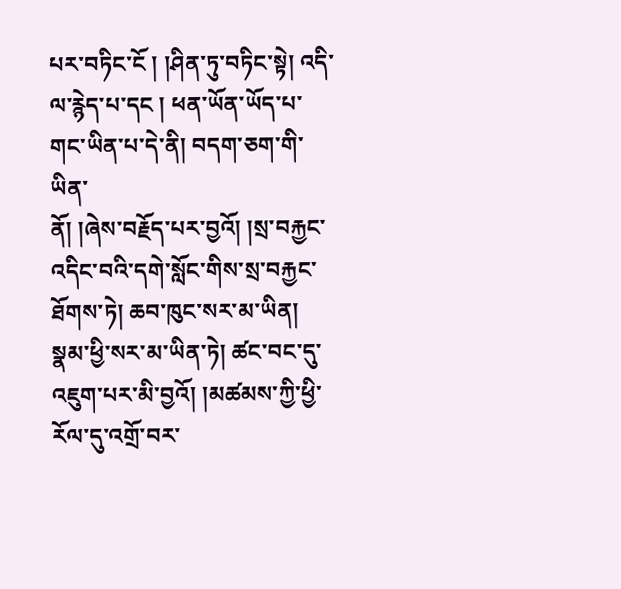པར་བཏིང་ངོ ། །ཤིན་ཏུ་བཏིང་སྟེ། འདི་ལ་རྙེད་པ་དང ། ཕན་ཡོན་ཡོད་པ་གང་ཡིན་པ་དེ་ནི། བདག་ཅག་གི་ཡིན་
ནོ། །ཞེས་བརྗོད་པར་བྱའོ། །སྲ་བརྐྱང་འདིང་བའི་དགེ་སློང་གིས་སྲ་བརྐྱང་ཐོགས་ཏེ། ཆབ་ཁུང་སར་མ་ཡིན། སྣམ་ཕྱི་སར་མ་ཡིན་ཏེ། ཚང་བང་དུ་འཇུག་པར་མི་བྱའོ། །མཚམས་ཀྱི་ཕྱི་རོལ་དུ་འགྲོ་བར་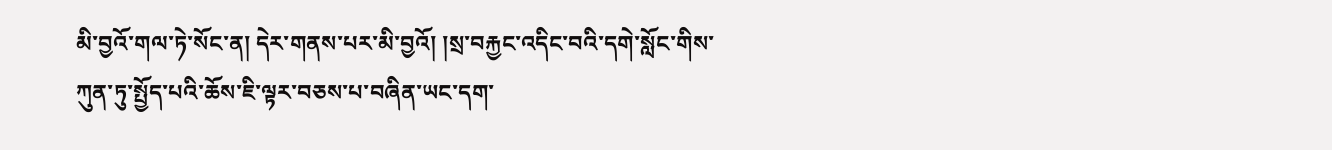མི་བྱའོ་གལ་ཏེ་སོང་ན། དེར་གནས་པར་མི་བྱའོ། །སྲ་བརྐྱང་འདིང་བའི་དགེ་སློང་གིས་ཀུན་ཏུ་སྤྱོད་པའི་ཆོས་ཇི་ལྟར་བཅས་པ་བཞིན་ཡང་དག་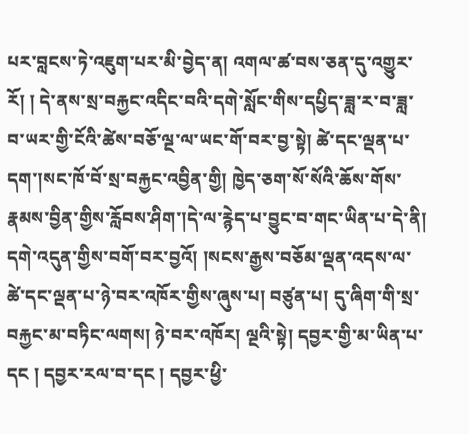པར་བླངས་ཏེ་འཇུག་པར་མི་བྱེད་ན། འགལ་ཚ་བས་ཅན་དུ་འགྱུར་རོ། ། དེ་ནས་སྲ་བརྐྱང་འདིང་བའི་དགེ་སློང་གིས་དཔྱིད་ཟླ་ར་བ་ཟླ་བ་ཡར་གྱི་ངོའི་ཚེས་བཅོ་ལྔ་ལ་ཡང་གོ་བར་བྱ་སྟེ། ཚེ་དང་ལྡན་པ་དག་།སང་ཁོ་བོ་སྲ་བརྐྱང་འབྱིན་གྱི། ཁྱེད་ཅག་སོ་སོའི་ཆོས་གོས་རྣམས་བྱིན་གྱིས་རློབས་ཤིག་།དེ་ལ་རྙེད་པ་བྱུང་བ་གང་ཡིན་པ་དེ་ནི། དགེ་འདུན་གྱིས་བགོ་བར་བྱའོ། །སངས་རྒྱས་བཅོམ་ལྡན་འདས་ལ་ཚེ་དང་ལྡན་པ་ཉེ་བར་འཁོར་གྱིས་ཞུས་པ། བཙུན་པ། དུ་ཞིག་གི་སྲ་བརྐྱང་མ་བཏིང་ལགས། ཉེ་བར་འཁོར། ལྔའི་སྟེ། དབྱར་གྱི་མ་ཡིན་པ་དང ། དབྱར་རལ་བ་དང ། དབྱར་ཕྱི་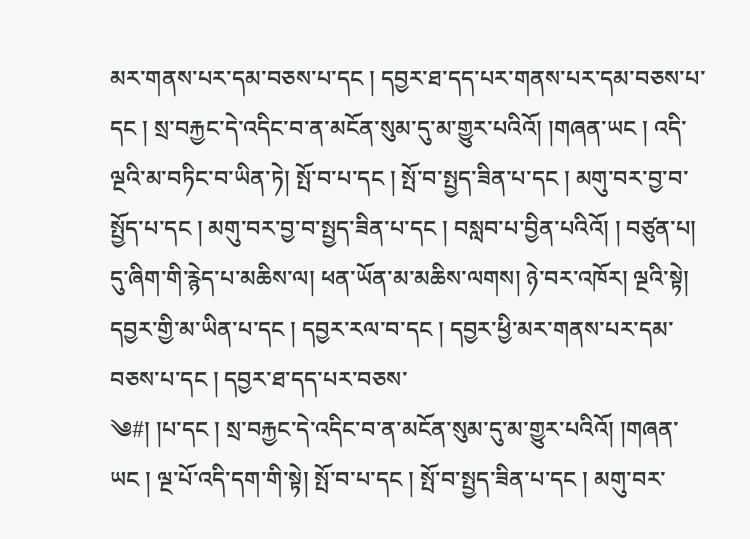མར་གནས་པར་དམ་བཅས་པ་དང ། དབྱར་ཐ་དད་པར་གནས་པར་དམ་བཅས་པ་དང ། སྲ་བརྐྱང་དེ་འདིང་བ་ན་མངོན་སུམ་དུ་མ་གྱུར་པའིའོ། །གཞན་ཡང ། འདི་ལྔའི་མ་བཏིང་བ་ཡིན་ཏེ། སྤོ་བ་པ་དང ། སྤོ་བ་སྤྱད་ཟིན་པ་དང ། མགུ་བར་བྱ་བ་སྤྱོད་པ་དང ། མགུ་བར་བྱ་བ་སྤྱད་ཟིན་པ་དང ། བསླབ་པ་བྱིན་པའིའོ། ། བཙུན་པ། དུ་ཞིག་གི་རྙེད་པ་མཆིས་ལ། ཕན་ཡོན་མ་མཆིས་ལགས། ཉེ་བར་འཁོར། ལྔའི་སྟེ། དབྱར་གྱི་མ་ཡིན་པ་དང ། དབྱར་རལ་བ་དང ། དབྱར་ཕྱི་མར་གནས་པར་དམ་བཅས་པ་དང ། དབྱར་ཐ་དད་པར་བཅས་
༄#། །པ་དང ། སྲ་བརྐྱང་དེ་འདིང་བ་ན་མངོན་སུམ་དུ་མ་གྱུར་པའིའོ། །གཞན་ཡང ། ལྔ་པོ་འདི་དག་གི་སྟེ། སྤོ་བ་པ་དང ། སྤོ་བ་སྤྱད་ཟིན་པ་དང ། མགུ་བར་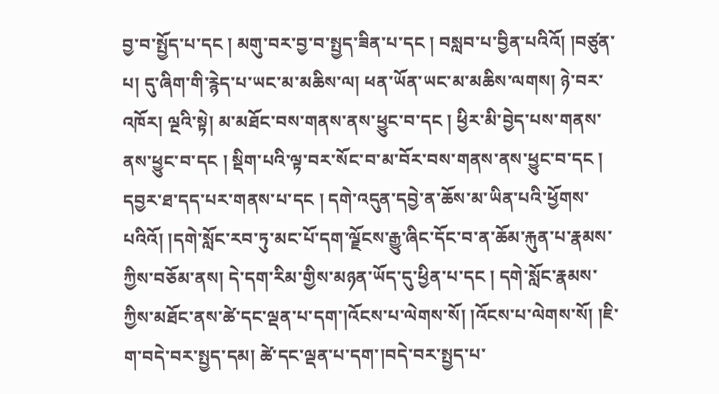བྱ་བ་སྤྱོད་པ་དང ། མགུ་བར་བྱ་བ་སྤྱད་ཟིན་པ་དང ། བསླབ་པ་བྱིན་པའིའོ། །བཙུན་པ། དུ་ཞིག་གི་རྙེད་པ་ཡང་མ་མཆིས་ལ། ཕན་ཡོན་ཡང་མ་མཆིས་ལགས། ཉེ་བར་འཁོར། ལྔའི་སྟེ། མ་མཐོང་བས་གནས་ནས་ཕྱུང་བ་དང ། ཕྱིར་མི་བྱེད་པས་གནས་ནས་ཕྱུང་བ་དང ། སྡིག་པའི་ལྟ་བར་སོང་བ་མ་བོར་བས་གནས་ནས་ཕྱུང་བ་དང ། དབྱར་ཐ་དད་པར་གནས་པ་དང ། དགེ་འདུན་དབྱེ་ན་ཆོས་མ་ཡིན་པའི་ཕྱོགས་པའིའོ། །དགེ་སློང་རབ་ཏུ་མང་པོ་དག་ལྗོངས་རྒྱུ་ཞིང་དོང་བ་ན་ཆོམ་རྐུན་པ་རྣམས་ཀྱིས་བཅོམ་ནས། དེ་དག་རིམ་གྱིས་མཉན་ཡོད་དུ་ཕྱིན་པ་དང ། དགེ་སློང་རྣམས་ཀྱིས་མཐོང་ནས་ཚེ་དང་ལྡན་པ་དག་།འོངས་པ་ལེགས་སོ། །འོངས་པ་ལེགས་སོ། །ཇི་ག་བདེ་བར་སྤྱད་དམ། ཚེ་དང་ལྡན་པ་དག་།བདེ་བར་སྤྱད་པ་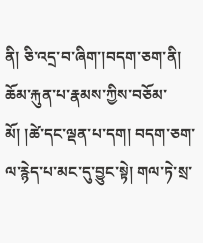ནི། ཅི་འདྲ་བ་ཞིག་།བདག་ཅག་ནི། ཆོམ་རྐུན་པ་རྣམས་ཀྱིས་བཅོམ་མོ། །ཚེ་དང་ལྡན་པ་དག། བདག་ཅག་ལ་རྙེད་པ་མང་དུ་བྱུང་སྟེ། གལ་ཏེ་སྲ་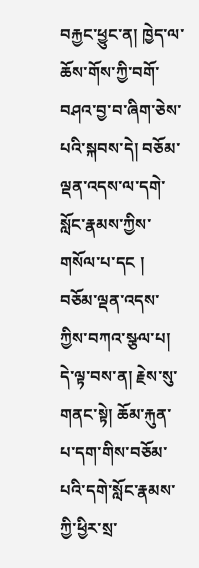བརྐྱང་ཕྱུང་ན། ཁྱེད་ལ་ཆོས་གོས་ཀྱི་བགོ་བཤའ་བྱ་བ་ཞིག་ཅེས་པའི་སྐབས་དེ། བཅོམ་ལྡན་འདས་ལ་དགེ་སློང་རྣམས་ཀྱིས་གསོལ་པ་དང ། བཅོམ་ལྡན་འདས་ཀྱིས་བཀའ་སྩལ་པ། དེ་ལྟ་བས་ན། རྗེས་སུ་གནང་སྟེ། ཆོམ་རྐུན་པ་དག་གིས་བཅོམ་པའི་དགེ་སློང་རྣམས་ཀྱི་ཕྱིར་སྲ་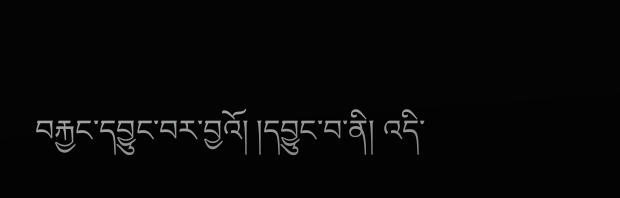བརྐྱང་དབྱུང་བར་བྱའོ། །དབྱུང་བ་ནི། འདི་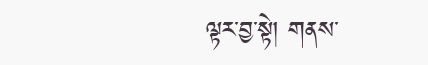ལྟར་བྱ་སྟེ། གནས་